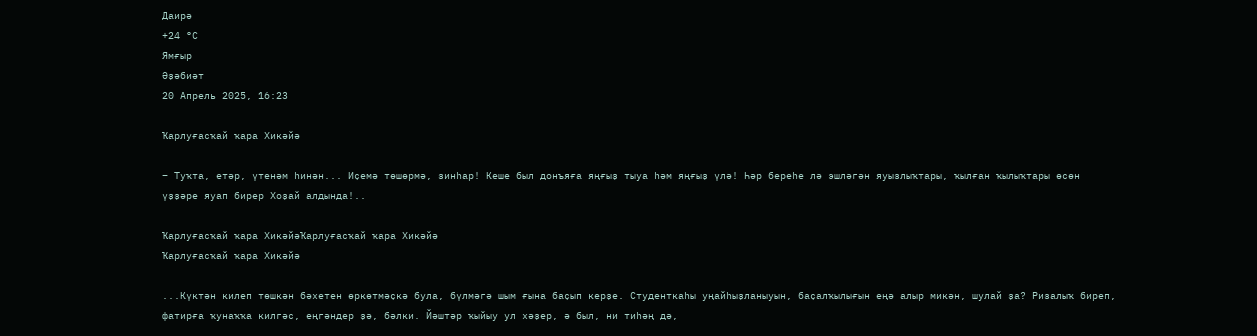Даирә
+24 °С
Ямғыр
Әҙәбиәт
20 Апрель 2025, 16:23

Ҡарлуғасҡай ҡара Хикәйә

– Туҡта, етәр, үтенәм һинән... Иҫемә төшөрмә, зинһар! Кеше был донъяға яңғыҙ тыуа һәм яңғыҙ үлә! Һәр береһе лә эшләгән яуызлыҡтары, ҡылған ҡылыҡтары өсөн үҙҙәре яуап бирер Хоҙай алдында!..

Ҡарлуғасҡай ҡара ХикәйәҠарлуғасҡай ҡара Хикәйә
Ҡарлуғасҡай ҡара Хикәйә

...Күктән килеп төшкән бәхетен өркөтмәҫкә була, бүлмәгә шым ғына баҫып керҙе. Студенткаһы уңайһыҙланыуын, баҫалҡылығын еңә алыр микән, шулай ҙа? Ризалыҡ биреп, фатирға ҡунаҡҡа килгәс, еңгәндер ҙә, бәлки. Йәштәр ҡыйыу ул хәҙер, ә был, ни тиһәң дә,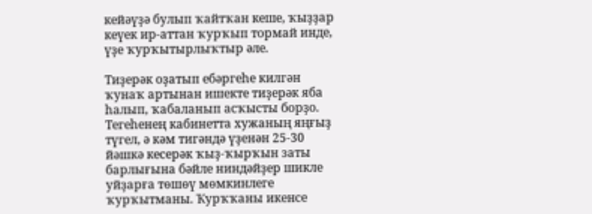кейәүҙә булып ҡайтҡан кеше, ҡыҙҙар кеүек ир-аттан ҡурҡып тормай инде, үҙе ҡурҡытырлыҡтыр әле.

Тиҙерәк оҙатып ебәргеһе килгән ҡунаҡ артынан ишекте тиҙерәк яба һалып, ҡабаланып асҡысты борҙо. Тегеһенең кабинетта хужаның яңғыҙ түгел, ә кәм тигәндә үҙенән 25-30 йәшкә кесерәк ҡыҙ-ҡырҡын заты барлығына бәйле ниндәйҙер шикле уйҙарға төшөү мөмкинлеге ҡурҡытманы. Ҡурҡҡаны икенсе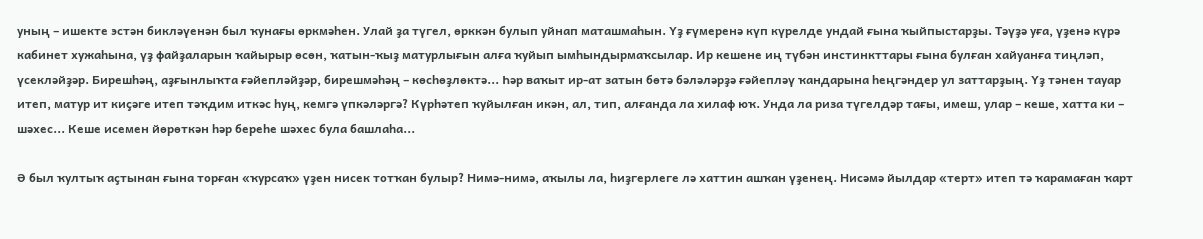уның – ишекте эстән бикләүенән был ҡунағы өркмәһен. Улай ҙа түгел, өрккән булып уйнап маташмаһын. Үҙ ғүмеренә күп күрелде ундай ғына ҡыйпыстарҙы. Тәүҙә уға, үҙенә күрә кабинет хужаһына, үҙ файҙаларын ҡайырыр өсөн, ҡатын-ҡыҙ матурлығын алға ҡуйып ымһындырмаҡсылар. Ир кешене иң түбән инстинкттары ғына булған хайуанға тиңләп, үсекләйҙәр. Бирешһәң, аҙғынлыҡта ғәйепләйҙәр, бирешмәһәң – көсһөҙлөктә... Һәр ваҡыт ир-ат затын бөтә бәләләрҙә ғәйепләү ҡандарына һеңгәндер ул заттарҙың. Үҙ тәнен тауар итеп, матур ит киҫәге итеп тәҡдим иткәс һуң, кемгә үпкәләргә? Күрһәтеп ҡуйылған икән, ал, тип, алғанда ла хилаф юҡ. Унда ла риза түгелдәр тағы, имеш, улар – кеше, хатта ки – шәхес... Кеше исемен йөрөткән һәр береһе шәхес була башлаһа...

Ә был ҡултыҡ аҫтынан ғына торған «ҡурсаҡ» үҙен нисек тотҡан булыр? Нимә-нимә, аҡылы ла, һиҙгерлеге лә хаттин ашҡан үҙенең. Нисәмә йылдар «терт» итеп тә ҡарамаған ҡарт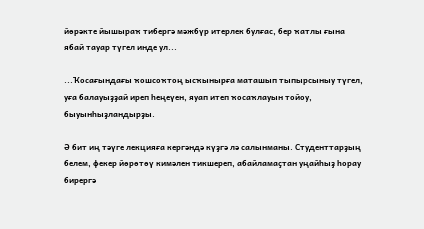йөрәкте йышыраҡ тибергә мәжбүр итерлек булғас, бер ҡатлы ғына ябай тауар түгел инде ул...

...Ҡосағындағы ҡошсоҡтоң ысҡынырға маташып тыпырсыныу түгел, уға балауыҙҙай иреп һеңеүен, яуап итеп ҡосаҡлауын тойоу, быуынһыҙландырҙы.

Ә бит иң тәүге лекцияға кергәндә күҙгә лә салынманы. Студенттарҙың белем, фекер йөрөтөү кимәлен тикшереп, абайламаҫтан уңайһыҙ һорау бирергә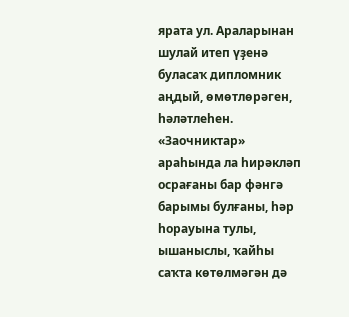ярата ул. Араларынан шулай итеп үҙенә буласаҡ дипломник аңдый, өмөтлөрәген, һәләтлеһен. «Заочниктар» араһында ла һирәкләп осрағаны бар фәнгә барымы булғаны, һәр һорауына тулы, ышаныслы, ҡайһы саҡта көтөлмәгән дә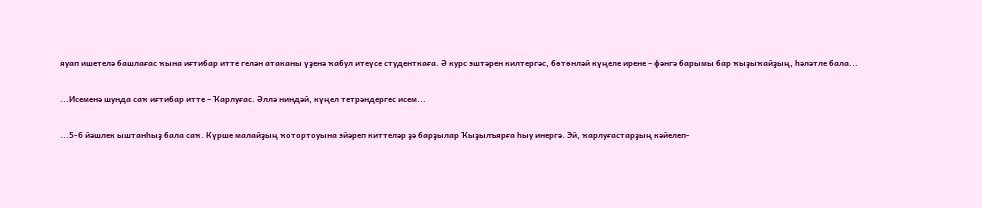яуап ишетелә башлағас ҡына иғтибар итте гелән атаканы үҙенә ҡабул итеүсе студенткаға. Ә курс эштәрен килтергәс, бөтөнләй күңеле ирене – фәнгә барымы бар ҡыҙыҡайҙың, һәләтле бала...

...Исеменә шунда саҡ иғтибар итте – Ҡарлуғас. Әллә ниндәй, күңел тетрәндергес исем...

...5-6 йәшлек ыштанһыҙ бала саҡ. Күрше малайҙың ҡотортоуына эйәреп киттеләр ҙә барҙылар Ҡыҙылъярға һыу инергә. Эй, ҡарлуғастарҙың кәйелеп-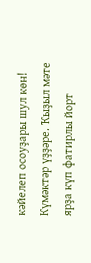кәйелеп осоуҙары шул көн! Күмәктәр үҙҙәре. Ҡыҙыл мәте ярҙа күп фатирлы йорт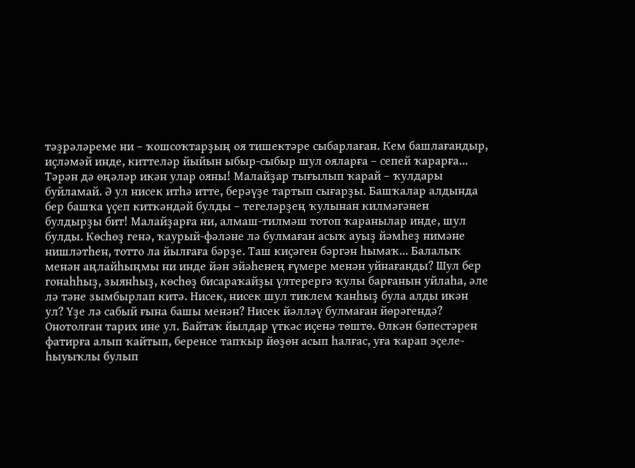тәҙрәләреме ни – ҡошсоҡтарҙың оя тишектәре сыбарлаған. Кем башлағандыр, иҫләмәй инде, киттеләр йыйын ыбыр-сыбыр шул ояларға – сепей ҡарарға... Тәрән дә өңәләр икән улар ояны! Малайҙар тығылып ҡарай – ҡулдары буйламай. Ә ул нисек итһә итте, берәүҙе тартып сығарҙы. Башҡалар алдында бер башҡа үҫеп киткәндәй булды – тегеләрҙең ҡулынан килмәгәнен булдырҙы бит! Малайҙарға ни, алмаш-тилмәш тотоп ҡаранылар инде, шул булды. Көсһөҙ генә, ҡаурый-фәләне лә булмаған асыҡ ауыҙ йәмһеҙ нимәне нишләтһен, тотто ла йылғаға бәрҙе. Таш киҫәген бәргән һымаҡ... Балалыҡ менән аңлайһыңмы ни инде йән эйәһенең ғүмере менән уйнағанды? Шул бер гонаһһыҙ, зыянһыҙ, көсһөҙ бисараҡайҙы үлтерергә ҡулы барғанын уйлаһа, әле лә тәне зымбырлап китә. Нисек, нисек шул тиклем ҡанһыҙ була алды икән ул? Үҙе лә сабый ғына башы менән? Нисек йәлләү булмаған йөрәгендә? Онотолған тарих ине ул. Байтаҡ йылдар үткәс иҫенә төштө. Өлкән бәпестәрен фатирға алып ҡайтып, беренсе тапҡыр йөҙөн асып һалғас, уға ҡарап эҫеле-һыуыҡлы булып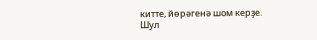китте, йөрәгенә шом керҙе. Шул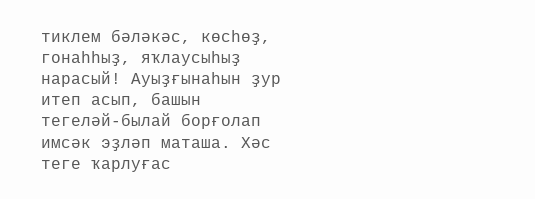тиклем бәләкәс, көсһөҙ, гонаһһыҙ, яҡлаусыһыҙ нарасый! Ауыҙғынаһын ҙур итеп асып, башын тегеләй-былай борғолап имсәк эҙләп маташа. Хәс теге ҡарлуғас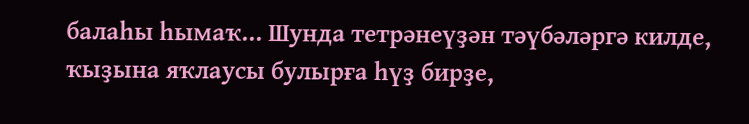балаһы һымаҡ... Шунда тетрәнеүҙән тәүбәләргә килде, ҡыҙына яҡлаусы булырға һүҙ бирҙе,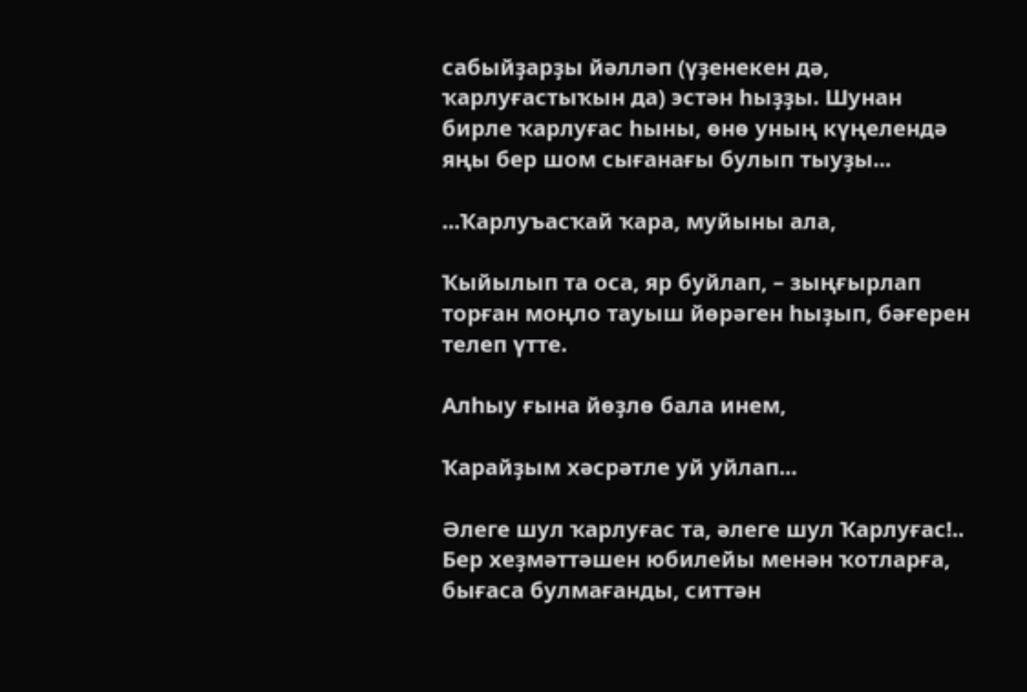сабыйҙарҙы йәлләп (үҙенекен дә, ҡарлуғастыҡын да) эстән һыҙҙы. Шунан бирле ҡарлуғас һыны, өнө уның күңелендә яңы бер шом сығанағы булып тыуҙы...

...Ҡарлуъасҡай ҡара, муйыны ала,

Ҡыйылып та оса, яр буйлап, – зыңғырлап торған моңло тауыш йөрәген һыҙып, бәғерен телеп үтте.

Алһыу ғына йөҙлө бала инем,

Ҡарайҙым хәсрәтле уй уйлап...

Әлеге шул ҡарлуғас та, әлеге шул Ҡарлуғас!.. Бер хеҙмәттәшен юбилейы менән ҡотларға, бығаса булмағанды, ситтән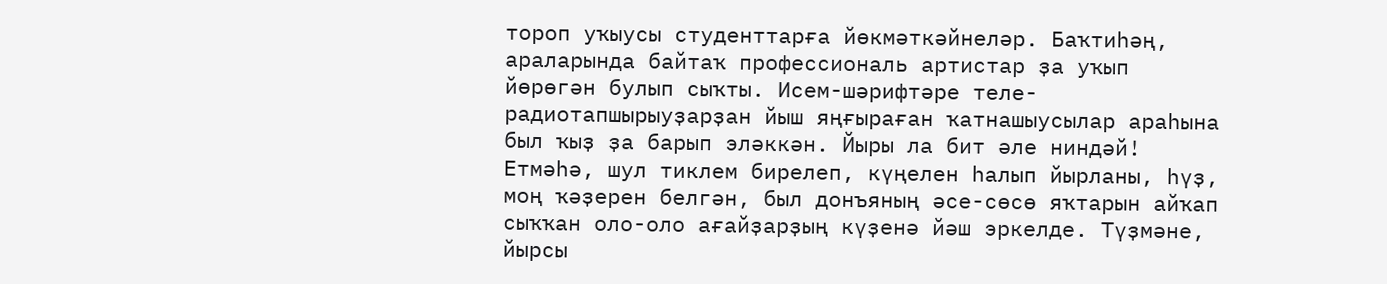тороп уҡыусы студенттарға йөкмәткәйнеләр. Баҡтиһәң, араларында байтаҡ профессиональ артистар ҙа уҡып йөрөгән булып сыҡты. Исем-шәрифтәре теле-радиотапшырыуҙарҙан йыш яңғыраған ҡатнашыусылар араһына был ҡыҙ ҙа барып эләккән. Йыры ла бит әле ниндәй! Етмәһә, шул тиклем бирелеп, күңелен һалып йырланы, һүҙ, моң ҡәҙерен белгән, был донъяның әсе-сөсө яҡтарын айҡап сыҡҡан оло-оло ағайҙарҙың күҙенә йәш эркелде. Түҙмәне, йырсы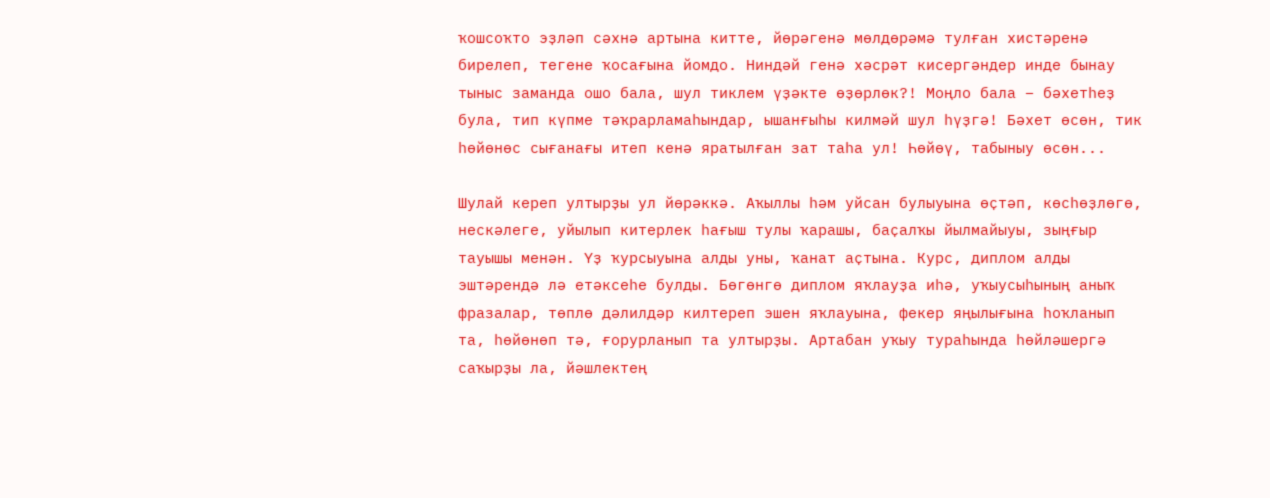ҡошсоҡто эҙләп сәхнә артына китте, йөрәгенә мөлдөрәмә тулған хистәренә бирелеп, тегене ҡосағына йомдо. Ниндәй генә хәсрәт кисергәндер инде бынау тыныс заманда ошо бала, шул тиклем үҙәкте өҙөрлөк?! Моңло бала – бәхетһеҙ була, тип күпме тәҡрарламаһындар, ышанғыһы килмәй шул һүҙгә! Бәхет өсөн, тик һөйөнөс сығанағы итеп кенә яратылған зат таһа ул! Һөйөү, табыныу өсөн...

Шулай кереп ултырҙы ул йөрәккә. Аҡыллы һәм уйсан булыуына өҫтәп, көсһөҙлөгө, нескәлеге, уйылып китерлек һағыш тулы ҡарашы, баҫалҡы йылмайыуы, зыңғыр тауышы менән. Үҙ ҡурсыуына алды уны, ҡанат аҫтына. Курс, диплом алды эштәрендә лә етәксеһе булды. Бөгөнгө диплом яҡлауҙа иһә, уҡыусыһының аныҡ фразалар, төплө дәлилдәр килтереп эшен яҡлауына, фекер яңылығына һоҡланып та, һөйөнөп тә, ғорурланып та ултырҙы. Артабан уҡыу тураһында һөйләшергә саҡырҙы ла, йәшлектең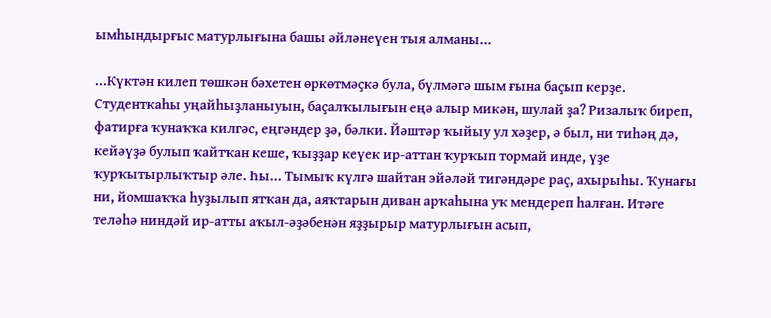ымһындырғыс матурлығына башы әйләнеүен тыя алманы...

...Күктән килеп төшкән бәхетен өркөтмәҫкә була, бүлмәгә шым ғына баҫып керҙе. Студенткаһы уңайһыҙланыуын, баҫалҡылығын еңә алыр микән, шулай ҙа? Ризалыҡ биреп, фатирға ҡунаҡҡа килгәс, еңгәндер ҙә, бәлки. Йәштәр ҡыйыу ул хәҙер, ә был, ни тиһәң дә, кейәүҙә булып ҡайтҡан кеше, ҡыҙҙар кеүек ир-аттан ҡурҡып тормай инде, үҙе ҡурҡытырлыҡтыр әле. Һы... Тымыҡ күлгә шайтан эйәләй тигәндәре раҫ, ахырыһы. Ҡунағы ни, йомшаҡҡа һуҙылып ятҡан да, аяҡтарын диван арҡаһына уҡ мендереп һалған. Итәге теләһә ниндәй ир-атты аҡыл-әҙәбенән яҙҙырыр матурлығын асып,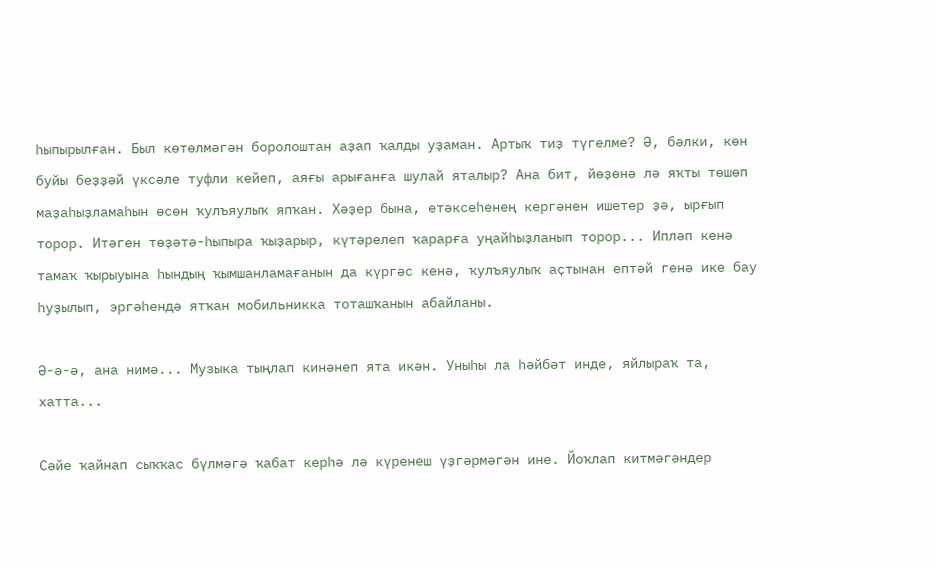һыпырылған. Был көтөлмәгән боролоштан аҙап ҡалды уҙаман. Артыҡ тиҙ түгелме? Ә, бәлки, көн буйы беҙҙәй үксәле туфли кейеп, аяғы арығанға шулай яталыр? Ана бит, йөҙөнә лә яҡты төшөп маҙаһыҙламаһын өсөн ҡулъяулыҡ япҡан. Хәҙер бына, етәксеһенең кергәнен ишетер ҙә, ырғып торор. Итәген төҙәтә-һыпыра ҡыҙарыр, күтәрелеп ҡарарға уңайһыҙланып торор... Ипләп кенә тамаҡ ҡырыуына һындың ҡымшанламағанын да күргәс кенә, ҡулъяулыҡ аҫтынан ептәй генә ике бау һуҙылып, эргәһендә ятҡан мобильникка тоташҡанын абайланы.

Ә-ә-ә, ана нимә... Музыка тыңлап кинәнеп ята икән. Уныһы ла һәйбәт инде, яйлыраҡ та, хатта...

Сәйе ҡайнап сыҡҡас бүлмәгә ҡабат керһә лә күренеш үҙгәрмәгән ине. Йоҡлап китмәгәндер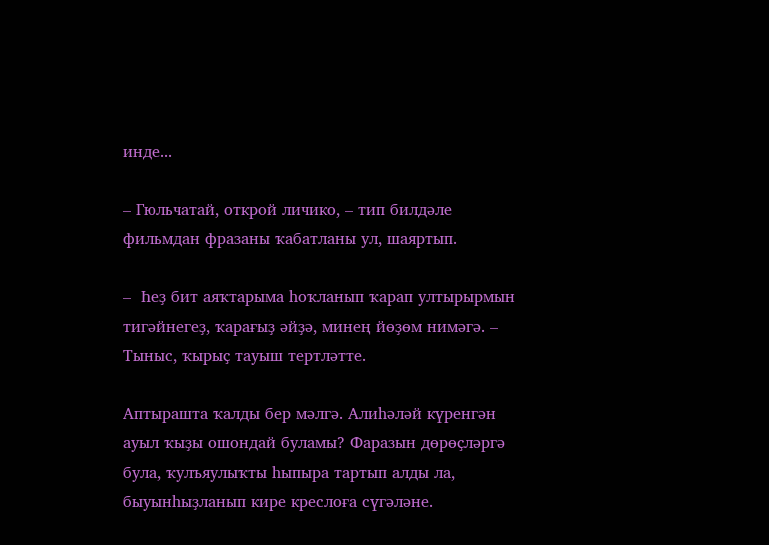инде...

– Гюльчатай, открой личико, – тип билдәле фильмдан фразаны ҡабатланы ул, шаяртып.

–  Һеҙ бит аяҡтарыма һоҡланып ҡарап ултырырмын тигәйнегеҙ, ҡарағыҙ әйҙә, минең йөҙөм нимәгә. – Тыныс, ҡырыҫ тауыш тертләтте.

Аптырашта ҡалды бер мәлгә. Алиһәләй күренгән ауыл ҡыҙы ошондай буламы? Фаразын дөрөҫләргә була, ҡулъяулыҡты һыпыра тартып алды ла, быуынһыҙланып кире креслоға сүгәләне.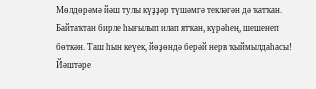Мөлдөрәмә йәш тулы күҙҙәр түшәмгә текләгән дә ҡатҡан. Байтаҡтан бирле һығылып илап ятҡан, күрәһең, шешенеп бөткән. Таш һын кеүек, йөҙөндә берәй нерв ҡыймылдаһасы! Йәштәре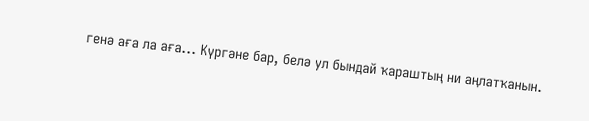генә аға ла аға... Күргәне бар, белә ул бындай ҡараштың ни аңлатҡанын.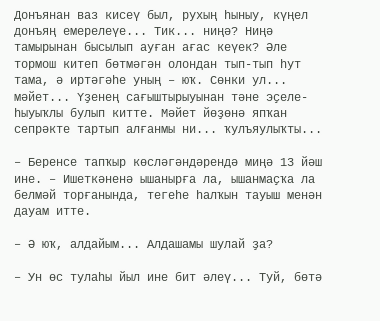Донъянан ваз кисеү был, рухың һыныу, күңел донъяң емерелеүе... Тик... ниңә? Ниңә тамырынан бысылып ауған ағас кеүек? Әле тормош китеп бөтмәгән олондан тып-тып һут тама, ә иртәгәһе уның – юҡ. Сөнки ул... мәйет... Үҙенең сағыштырыуынан тәне эҫеле-һыуыҡлы булып китте. Мәйет йөҙөнә япҡан сепрәкте тартып алғанмы ни... ҡулъяулыҡты...

– Беренсе тапҡыр көсләгәндәрендә миңә 13 йәш ине. – Ишеткәненә ышанырға ла, ышанмаҫҡа ла белмәй торғанында, тегеһе һалҡын тауыш менән дауам итте.

– Ә юҡ, алдайым... Алдашамы шулай ҙа?

– Ун өс тулаһы йыл ине бит әлеү... Туй, бөтә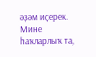әҙәм иҫерек. Мине һаҡларлыҡ та,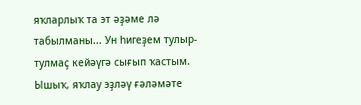яҡларлыҡ та эт әҙәме лә табылманы... Ун һигеҙем тулыр-тулмаҫ кейәүгә сығып ҡастым. Ышыҡ, яҡлау эҙләү ғәләмәте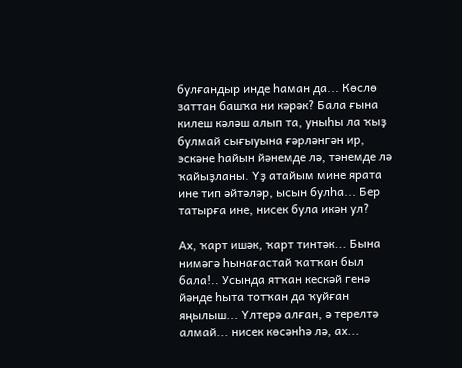булғандыр инде һаман да... Көслө заттан башҡа ни кәрәк? Бала ғына килеш кәләш алып та, уныһы ла ҡыҙ булмай сығыуына ғәрләнгән ир, эскәне һайын йәнемде лә, тәнемде лә ҡайыҙланы. Үҙ атайым мине ярата ине тип әйтәләр, ысын булһа... Бер татырға ине, нисек була икән ул?

Ах, ҡарт ишәк, ҡарт тинтәк... Бына нимәгә һынағастай ҡатҡан был бала!.. Усында ятҡан кескәй генә йәнде һыта тотҡан да ҡуйған яңылыш... Үлтерә алған, ә терелтә алмай... нисек көсәнһә лә, ах...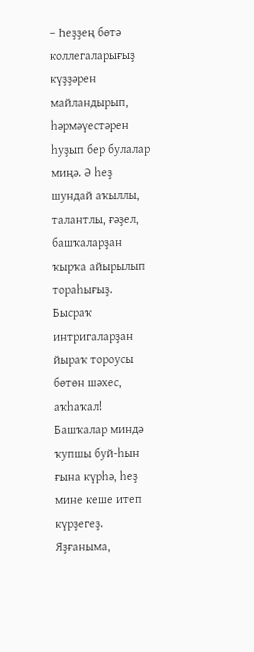– Һеҙҙең бөтә коллегаларығыҙ күҙҙәрен майландырып, һәрмәүестәрен һуҙып бер булалар миңә. Ә һеҙ шундай аҡыллы, талантлы, ғәҙел, башҡаларҙан ҡырҡа айырылып тораһығыҙ. Бысраҡ интригаларҙан йыраҡ тороусы бөтөн шәхес, аҡһаҡал! Башҡалар миндә ҡупшы буй-һын ғына күрһә, һеҙ мине кеше итеп күрҙегеҙ. Яҙғаныма,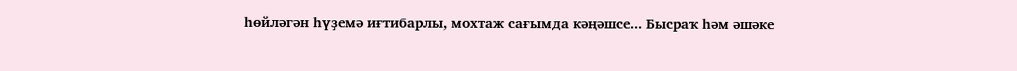һөйләгән һүҙемә иғтибарлы, мохтаж сағымда кәңәшсе... Бысраҡ һәм әшәке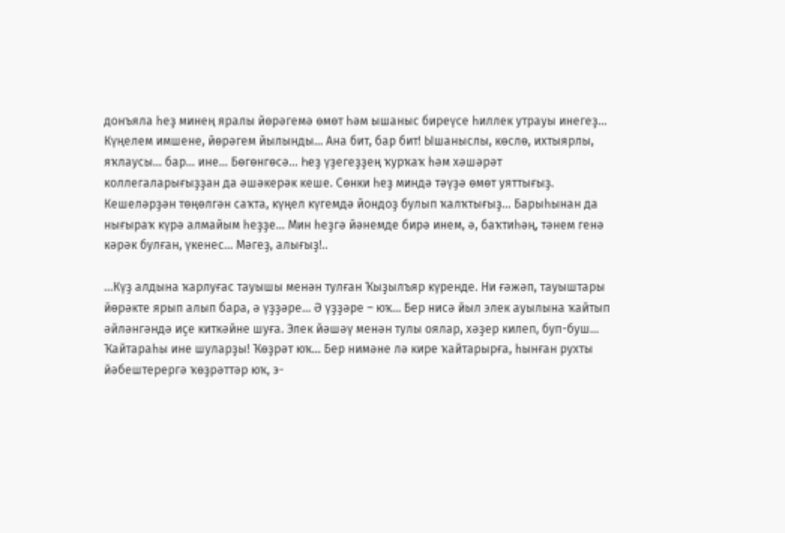донъяла һеҙ минең яралы йөрәгемә өмөт һәм ышаныс биреүсе һиллек утрауы инегеҙ... Күңелем имшене, йөрәгем йылынды... Ана бит, бар бит! Ышаныслы, көслө, ихтыярлы, яҡлаусы... бар... ине... Бөгөнгөсә... Һеҙ үҙегеҙҙең ҡурҡаҡ һәм хәшәрәт коллегаларығыҙҙан да әшәкерәк кеше. Сөнки һеҙ миндә тәүҙә өмөт уяттығыҙ. Кешеләрҙән төңөлгән саҡта, күңел күгемдә йондоҙ булып ҡалҡтығыҙ... Барыһынан да нығыраҡ күрә алмайым һеҙҙе... Мин һеҙгә йәнемде бирә инем, ә, баҡтиһәң, тәнем генә кәрәк булған, үкенес... Мәгеҙ, алығыҙ!..

...Күҙ алдына ҡарлуғас тауышы менән тулған Ҡыҙылъяр күренде. Ни ғәжәп, тауыштары йөрәкте ярып алып бара, ә үҙҙәре... Ә үҙҙәре – юҡ... Бер нисә йыл элек ауылына ҡайтып әйләнгәндә иҫе киткәйне шуға. Элек йәшәү менән тулы оялар, хәҙер килеп, буп-буш... Ҡайтараһы ине шуларҙы! Ҡөҙрәт юҡ... Бер нимәне лә кире ҡайтарырға, һынған рухты йәбештерергә ҡөҙрәттәр юҡ, э-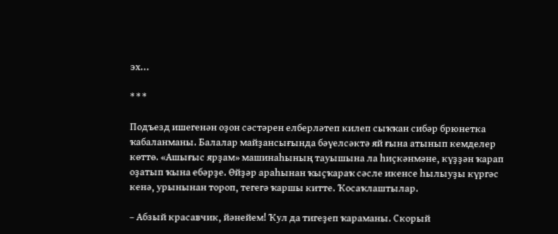эх...

* * *

Подъезд ишегенән оҙон сәстәрен елберләтеп килеп сыҡҡан сибәр брюнетка ҡабаланманы. Балалар майҙансығында бәүелсәктә яй ғына атынып кемделер көттө. «Ашығыс ярҙам» машинаһының тауышына ла һиҫкәнмәне, күҙҙән ҡарап оҙатып ҡына ебәрҙе. Өйҙәр араһынан ҡыҫҡараҡ сәсле икенсе һылыуҙы күргәс кенә, урынынан тороп, тегегә ҡаршы китте. Ҡосаҡлаштылар.

– Абзый красавчик, йәнейем! Ҡул да тигеҙеп ҡараманы. Скорый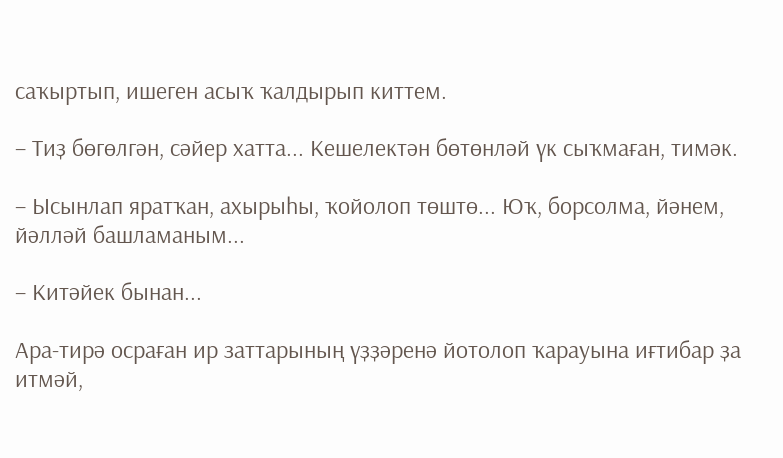саҡыртып, ишеген асыҡ ҡалдырып киттем.

– Тиҙ бөгөлгән, сәйер хатта... Кешелектән бөтөнләй үк сыҡмаған, тимәк.

– Ысынлап яратҡан, ахырыһы, ҡойолоп төштө... Юҡ, борсолма, йәнем, йәлләй башламаным...

– Китәйек бынан...

Ара-тирә осраған ир заттарының үҙҙәренә йотолоп ҡарауына иғтибар ҙа итмәй,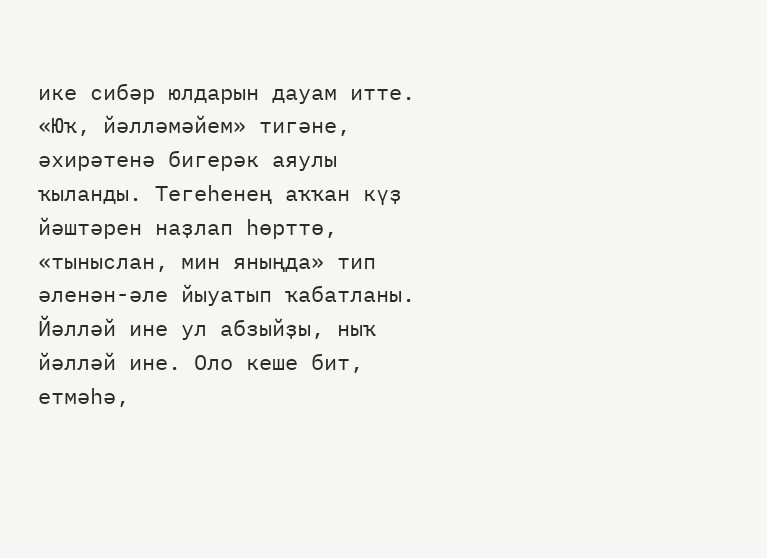ике сибәр юлдарын дауам итте. «Юҡ, йәлләмәйем» тигәне, әхирәтенә бигерәк аяулы ҡыланды. Тегеһенең аҡҡан күҙ йәштәрен наҙлап һөрттө, «тыныслан, мин яныңда» тип әленән-әле йыуатып ҡабатланы. Йәлләй ине ул абзыйҙы, ныҡ йәлләй ине. Оло кеше бит, етмәһә,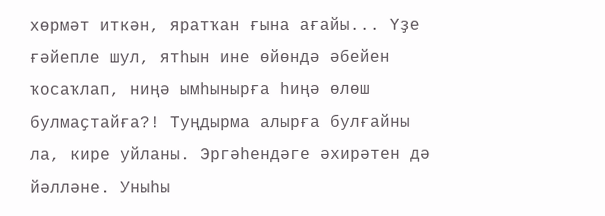хөрмәт иткән, яратҡан ғына ағайы... Үҙе ғәйепле шул, ятһын ине өйөндә әбейен ҡосаҡлап, ниңә ымһынырға һиңә өлөш булмаҫтайға?! Туңдырма алырға булғайны ла, кире уйланы. Эргәһендәге әхирәтен дә йәлләне. Уныһы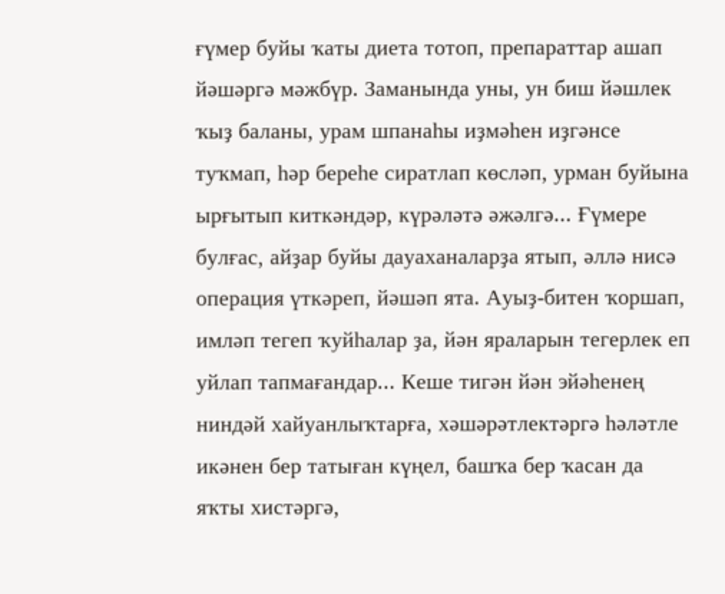ғүмер буйы ҡаты диета тотоп, препараттар ашап йәшәргә мәжбүр. Заманында уны, ун биш йәшлек ҡыҙ баланы, урам шпанаһы иҙмәһен иҙгәнсе туҡмап, һәр береһе сиратлап көсләп, урман буйына ырғытып киткәндәр, күрәләтә әжәлгә... Ғүмере булғас, айҙар буйы дауаханаларҙа ятып, әллә нисә операция үткәреп, йәшәп ята. Ауыҙ-битен ҡоршап, имләп тегеп ҡуйһалар ҙа, йән яраларын тегерлек еп уйлап тапмағандар... Кеше тигән йән эйәһенең ниндәй хайуанлыҡтарға, хәшәрәтлектәргә һәләтле икәнен бер татыған күңел, башҡа бер ҡасан да яҡты хистәргә,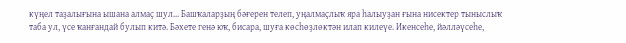күңел таҙалығына ышана алмаҫ шул... Башҡаларҙың бәғерен телеп, уңалмаҫлыҡ яра һалыуҙан ғына нисектер тыныслыҡ таба ул, үсе ҡанғандай булып китә. Бәхете генә юҡ, бисара, шуға көсһөҙлөктән илап килеүе. Икенсеһе, йәлләүсеһе,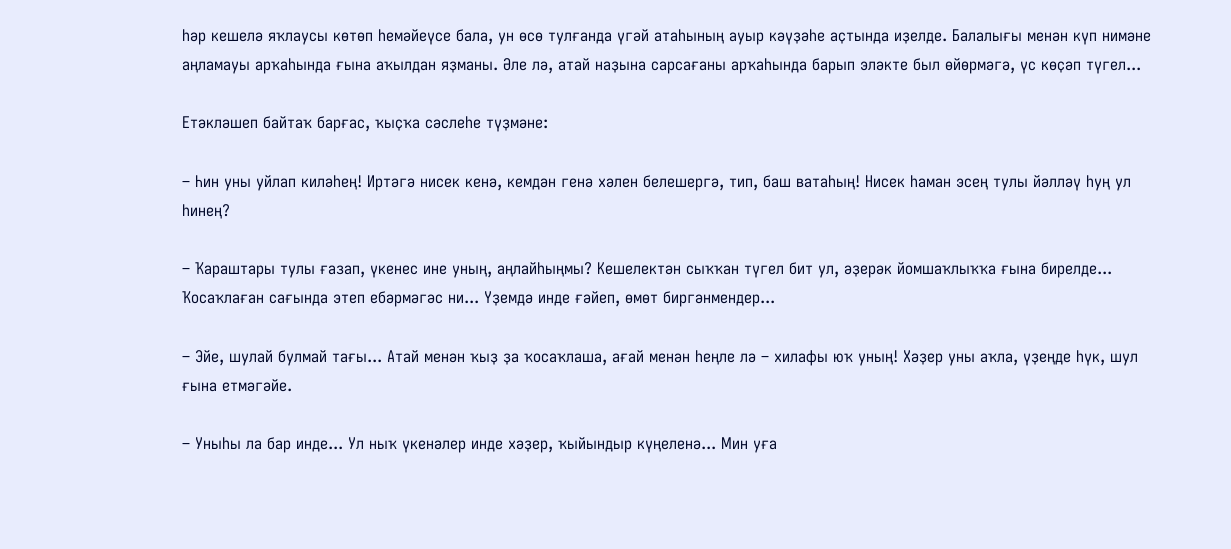һәр кешелә яҡлаусы көтөп һемәйеүсе бала, ун өсө тулғанда үгәй атаһының ауыр кәүҙәһе аҫтында иҙелде. Балалығы менән күп нимәне аңламауы арҡаһында ғына аҡылдан яҙманы. Әле лә, атай наҙына сарсағаны арҡаһында барып эләкте был өйөрмәгә, үс көҫәп түгел...

Етәкләшеп байтаҡ барғас, ҡыҫҡа сәслеһе түҙмәне:

– Һин уны уйлап киләһең! Иртәгә нисек кенә, кемдән генә хәлен белешергә, тип, баш ватаһың! Нисек һаман эсең тулы йәлләү һуң ул һинең?

– Ҡараштары тулы ғазап, үкенес ине уның, аңлайһыңмы? Кешелектән сыҡҡан түгел бит ул, әҙерәк йомшаҡлыҡҡа ғына бирелде... Ҡосаҡлаған сағында этеп ебәрмәгәс ни... Үҙемдә инде ғәйеп, өмөт биргәнмендер...

– Эйе, шулай булмай тағы... Атай менән ҡыҙ ҙа ҡосаҡлаша, ағай менән һеңле лә – хилафы юҡ уның! Хәҙер уны аҡла, үҙеңде һүк, шул ғына етмәгәйе.

– Уныһы ла бар инде... Ул ныҡ үкенәлер инде хәҙер, ҡыйындыр күңеленә... Мин уға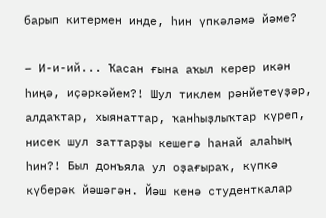барып китермен инде, һин үпкәләмә йәме?

– И-и-ий... Ҡасан ғына аҡыл керер икән һиңә, иҫәркәйем?! Шул тиклем рәнйетеүҙәр, алдаҡтар, хыянаттар, ҡанһыҙлыҡтар күреп, нисек шул заттарҙы кешегә һанай алаһың һин?! Был донъяла ул оҙағыраҡ, күпкә күберәк йәшәгән. Йәш кенә студенткалар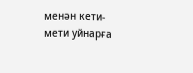менән кети-мети уйнарға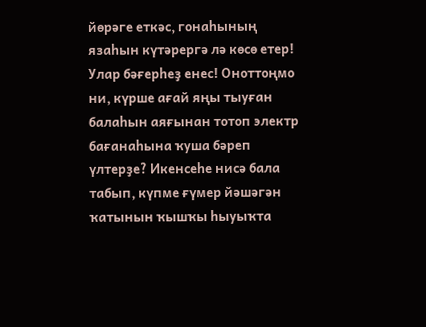йөрәге еткәс, гонаһының язаһын күтәрергә лә көсө етер! Улар бәғерһеҙ енес! Оноттоңмо ни, күрше ағай яңы тыуған балаһын аяғынан тотоп электр бағанаһына ҡуша бәреп үлтерҙе? Икенсеһе нисә бала табып, күпме ғүмер йәшәгән ҡатынын ҡышҡы һыуыҡта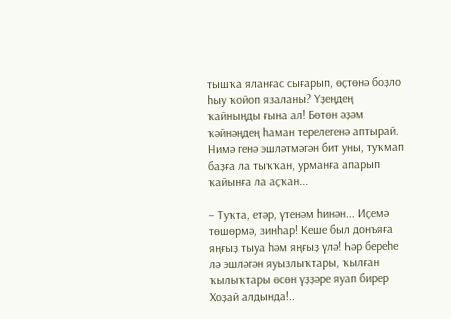тышҡа яланғас сығарып, өҫтөнә боҙло һыу ҡойоп язаланы? Үҙеңдең ҡайныңды ғына ал! Бөтөн әҙәм ҡәйнәңдең һаман терелегенә аптырай. Нимә генә эшләтмәгән бит уны, туҡмап баҙға ла тыҡҡан, урманға апарып ҡайынға ла аҫҡан...

– Туҡта, етәр, үтенәм һинән... Иҫемә төшөрмә, зинһар! Кеше был донъяға яңғыҙ тыуа һәм яңғыҙ үлә! Һәр береһе лә эшләгән яуызлыҡтары, ҡылған ҡылыҡтары өсөн үҙҙәре яуап бирер Хоҙай алдында!..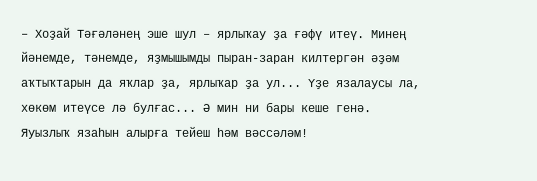– Хоҙай Тәғәләнең эше шул – ярлыҡау ҙа ғәфү итеү. Минең йәнемде, тәнемде, яҙмышымды пыран-заран килтергән әҙәм аҡтыҡтарын да яҡлар ҙа, ярлыҡар ҙа ул... Үҙе язалаусы ла, хөкөм итеүсе лә булғас... Ә мин ни бары кеше генә. Яуызлыҡ язаһын алырға тейеш һәм вәссәләм!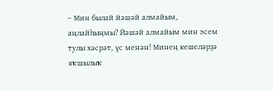– Мин былай йәшәй алмайым, аңлайһыңмы? Йәшәй алмайым мин эсем тулы хәсрәт, үс менән! Минең кешеләрҙә яҡшылыҡ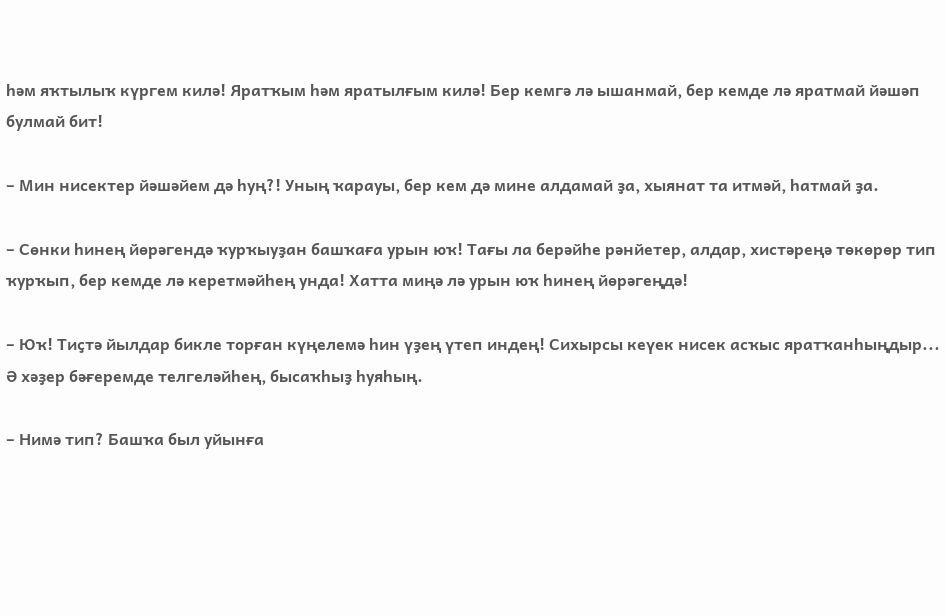һәм яҡтылыҡ күргем килә! Яратҡым һәм яратылғым килә! Бер кемгә лә ышанмай, бер кемде лә яратмай йәшәп булмай бит!

– Мин нисектер йәшәйем дә һуң?! Уның ҡарауы, бер кем дә мине алдамай ҙа, хыянат та итмәй, һатмай ҙа.

– Сөнки һинең йөрәгендә ҡурҡыуҙан башҡаға урын юҡ! Тағы ла берәйһе рәнйетер, алдар, хистәреңә төкөрөр тип ҡурҡып, бер кемде лә керетмәйһең унда! Хатта миңә лә урын юҡ һинең йөрәгеңдә!

– Юҡ! Тиҫтә йылдар бикле торған күңелемә һин үҙең үтеп индең! Сихырсы кеүек нисек асҡыс яратҡанһыңдыр... Ә хәҙер бәғеремде телгеләйһең, бысаҡһыҙ һуяһың.

– Нимә тип? Башҡа был уйынға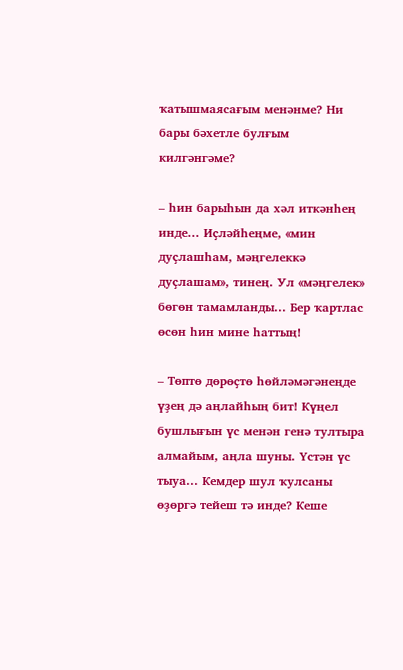ҡатышмаясағым менәнме? Ни бары бәхетле булғым килгәнгәме?

– һин барыһын да хәл иткәнһең инде... Иҫләйһеңме, «мин дуҫлашһам, мәңгелеккә дуҫлашам», тинең. Ул «мәңгелек» бөгөн тамамланды... Бер ҡартлас өсөн һин мине һаттың!

– Төптө дөрөҫтө һөйләмәгәнеңде үҙең дә аңлайһың бит! Күңел бушлығын үс менән генә тултыра алмайым, аңла шуны. Үстән үс тыуа... Кемдер шул ҡулсаны өҙөргә тейеш тә инде? Кеше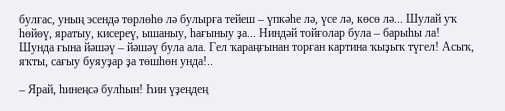булғас, уның эсендә төрлөһө лә булырға тейеш – үпкәһе лә, үсе лә, көсө лә... Шулай уҡ һөйөү, яратыу, кисереү, ышаныу, һағыныу ҙа... Ниндәй тойғолар була – барыһы ла! Шунда ғына йәшәү – йәшәү була ала. Гел ҡараңғынан торған картина ҡыҙыҡ түгел! Асыҡ, яҡты, сағыу буяуҙар ҙа төшһөн унда!..

– Ярай, һинеңсә булһын! Һин үҙеңдең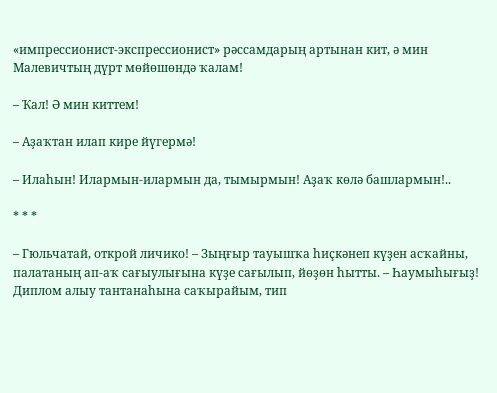«импрессионист-экспрессионист» рәссамдарың артынан кит, ә мин Малевичтың дүрт мөйөшөндә ҡалам!

– Ҡал! Ә мин киттем!

– Аҙаҡтан илап кире йүгермә!

– Илаһын! Илармын-илармын да, тымырмын! Аҙаҡ көлә башлармын!..

* * *

– Гюльчатай, открой личико! – Зыңғыр тауышҡа һиҫкәнеп күҙен асҡайны, палатаның ап-аҡ сағыулығына күҙе сағылып, йөҙөн һытты. – Һаумыһығыҙ! Диплом алыу тантанаһына саҡырайым, тип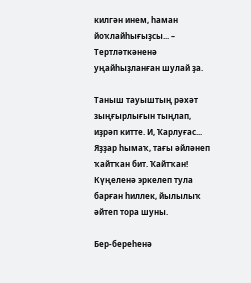килгән инем, һаман йоҡлайһығыҙсы... – Тертләткәненә уңайһыҙланған шулай ҙа.

Таныш тауыштың рәхәт зыңғырлығын тыңлап, иҙрәп китте. И, Ҡарлуғас... Яҙҙар һымаҡ, тағы әйләнеп ҡайтҡан бит. Ҡайтҡан! Күңеленә эркелеп тула барған һиллек, йылылыҡ әйтеп тора шуны.

Бер-береһенә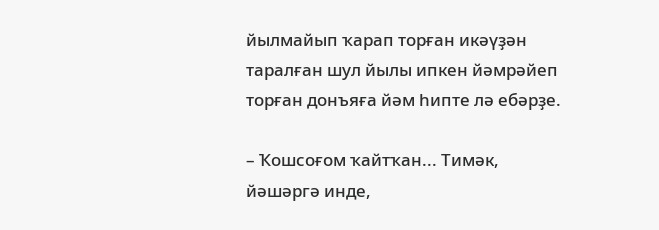йылмайып ҡарап торған икәүҙән таралған шул йылы ипкен йәмрәйеп торған донъяға йәм һипте лә ебәрҙе.

– Ҡошсоғом ҡайтҡан... Тимәк, йәшәргә инде,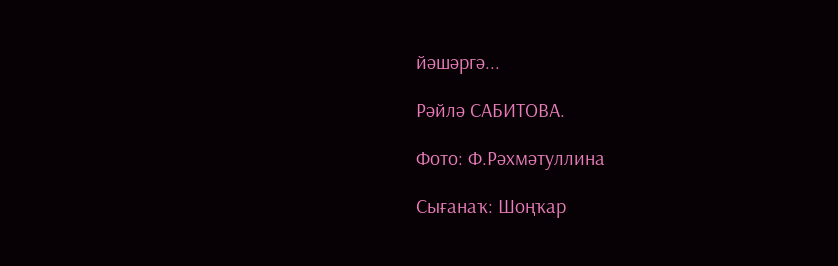йәшәргә...

Рәйлә САБИТОВА.

Фото: Ф.Рәхмәтуллина

Сығанаҡ: Шоңҡар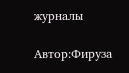журналы

Автор:Фируза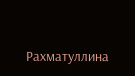Рахматуллина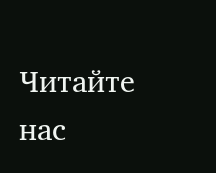Читайте нас